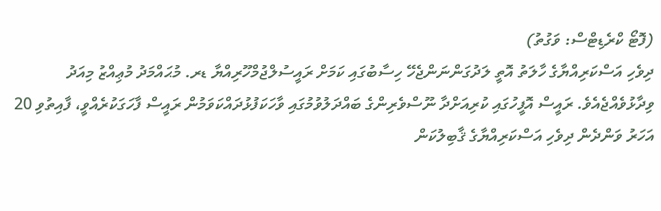(ފޮޓޯ ކްރެޑިޓްސް: ވަގުތު)
ދިވެހި އަސްކަރިއްޔާގެ ހާލަތު އޮތީ ލަދުގަންނަންޖެހޭ ހިސާބުގައި ކަމަށް ރައީސުލްޖުމްހޫރިއްޔާ ޑރ. މުޙައްމަދު މުޢިއްޒު މިއަދު ވިދާޅުވެއްޖެއެވެ. ރައީސް އޮފީހުގައި ކުރިއަށްދާ ނޫސްވެރިންގެ ބައްދަލުވުމުގައި ވާހަކަފުޅުދައްކަވަމުން ރައީސް ފާހަގަކުރެއްވީ، ފާއިތުވި 20 އަހަރު ވަންދެން ދިވެހި އަސްކަރިއްޔާގެ ޤާބިލުކަން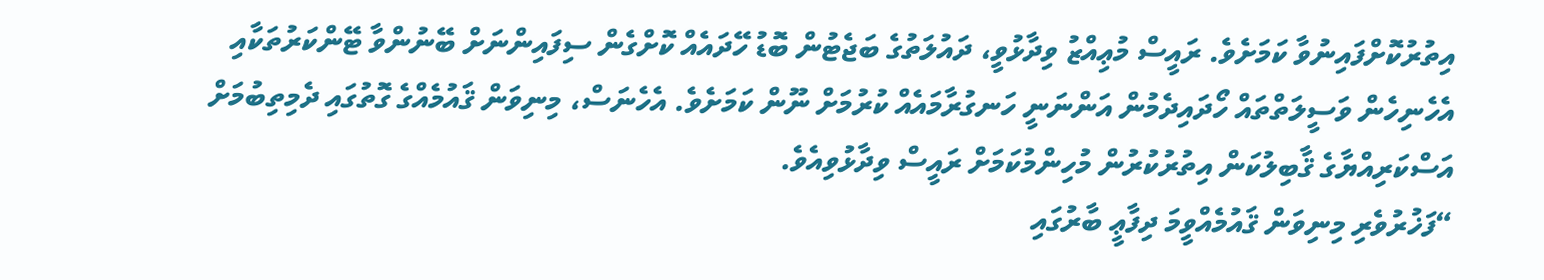އިތުރުކޮށްފައިނުވާ ކަމަށެވެ. ރައީސް މުޢިއްޒު ވިދާޅުވީ، ދައުލަތުގެ ބަޖެޓުން ބޮޑު ހޭދައެއް ކޮށްގެން ސިފައިންނަށް ބޭނުންވާ ޓޭންކަރުތަކާއި އެހެނިހެން ވަސީލަތްތައް ހޯދައިދެމުން އަންނަނީ ހަނގުރާމައެއް ކުރުމަށް ނޫން ކަމަށެވެ. އެހެނަސް، މިނިވަން ޤައުމެއްގެ ގޮތުގައި ދެމިތިބުމަށް އަސްކަރިއްޔާގެ ޤާބިލުކަން އިތުރުކުރުން މުހިންމުކަމަށް ރައީސް ވިދާޅުވިއެވެ.
“ފަޚުރުވެރި މިނިވަން ޤައުމެއްވީމަ ދިފާޢީ ބާރުގައި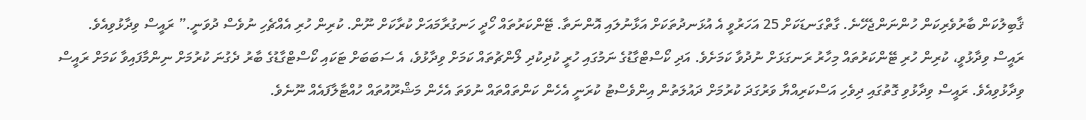ޤާބިލުކަން ބާރުވެރިކަން ހުންނަންޖެހޭނެ. ގާތްގަނޑަކަށް 25 އަހަރުވީ އެ އުޅަނދުތަކަށް އަޅާނުލައި އޮންނަތާ. ޓޭންކަރުތައް ހޯދީ ހަނގުރާމައަށް ކުރާކަށް ނޫން. ކުރިން ހުރި އެއްޗެހި ނުވެސް ދުވަނީ.” ރައީސް ވިދާޅުވިއެވެ.
ރައީސް ވިދާޅުވީ، ކުރިން ހުރި ޓޭންކަރުތައް މިހާރު ރަނގަޅަށް ނުދުވާ ކަމަށެވެ. އަދި ކޯސްޓްގާޑުގެ ނަމުގައި ހުރީ ކުދިކުދި ލޯންޗުތައް ކަމަށް ވިދާޅުވެ، އެ ސަބަބަށް ޓަކައި ކޯސްޓްގާޑުގެ ބާރު ދެގުނަ ކުރުމަށް ނިންމާފައިވާ ކަމަށް ރައީސް ވިދާޅުވިއެވެ. ރައީސް ވިދާޅުވި ގޮތުގައި ދިވެހި އަސްކަރިއްޔާ ވަރުގަދަ ކުރުމަށް ދައުލަތުން އިންވެސްޓު ކުރަނީ އެހެން ކަންތައްތައް ނުވަތަ އެހެން މަޝްރޫއުތައް ހުއްޓާލާފައެއް ނޫނެވެ.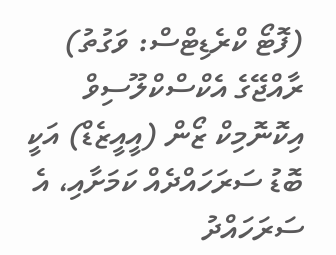(ފޮޓޯ ކްރެޑިޓްސް: ވަގުތު)
ރާއްޖޭގެ އެކްސްކްލޫސިވް އިކޮނޮމިކް ޒޯން (އީއީޒެޑް) އަކީ ބޮޑު ސަރަހައްދެއް ކަމަށާއި، އެ ސަރަހައްދު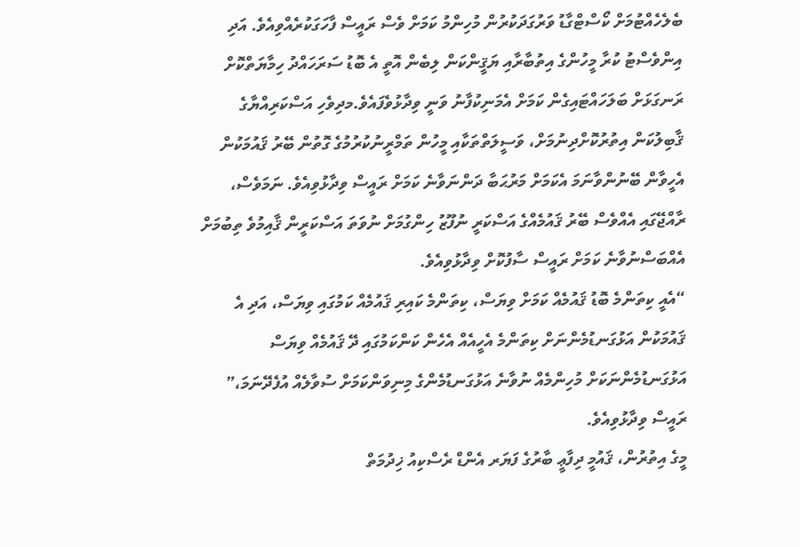ބެލެހެއްޓުމަށް ކޯސްޓްގާޑު ވަރުގަދަކުރުން މުހިންމު ކަމަށް ވެސް ރައީސް ފާހަގަކުރެއްވިއެވެ. އަދި އިންވެސްޓު ކުރާ މީހުންގެ އިތުބާރާއި ޔަޤީންކަން ލިބެން އޮތީ އެ ބޮޑު ސަރަހައްދު ހިމާޔަތްކޮށް ރަނގަޅަށް ބަލަހައްޓައިގެން ކަމަށް އެމަނިކުފާނު ވަނީ ވިދާޅުވެފައެވެ.މދިވެހި އަސްކަރިއްޔާގެ ޤާބިލުކަން އިތުރުކޮށްދިނުމަށް، ވަސީލަތްތަކާއި މީހުން ތަމްރީނުކުރުމުގެ ގޮތުން ބޭރު ޤައުމަކުން އެހީވާން ބޭނުންވާނަމަ އެކަމަށް މަރުޙަބާ ދަންނަވާނެ ކަމަށް ރައީސް ވިދާޅުވިއެވެ. ނަމަވެސް، ރާއްޖޭގައި އެއްވެސް ބޭރު ޤައުމެއްގެ އަސްކަރީ ނުފޫޒު ހިންގުމަށް ނުވަތަ އަސްކަރީން ޤާއިމުވެ ތިބުމަށް އެއްބަސްނުވާނެ ކަމަށް ރައީސް ސާފުކޮށް ވިދާޅުވިއެވެ.
“އެއީ ކިތަންމެ ބޮޑު ޤައުމެއް ކަމަށް ވިޔަސް، ކިތަންމެ ކައިރި ޤައުމެއް ކަމުގައި ވިޔަސް، އަދި އެ ޤައުމަކުން އަޅުގަނޑުމެންނަށް ކިތަންމެ އެހީއެއް އެހެން ކަންކަމުގައި ދޭ ޤައުމެއް ވިޔަސް އަޅުގަނޑުމެންނަކަށް މުހިންމެއް ނުވާނެ އަޅުގަނޑުމެންގެ މިނިވަންކަމަށް ސުވާލެއް އުފެދޭނަމަ،” ރައީސް ވިދާޅުވިއެވެ.
މީގެ އިތުރުން، ޤައުމީ ދިފާޢީ ބާރުގެ ފަޔަރ އެންޑް ރެސްކިއު ޚިދުމަތް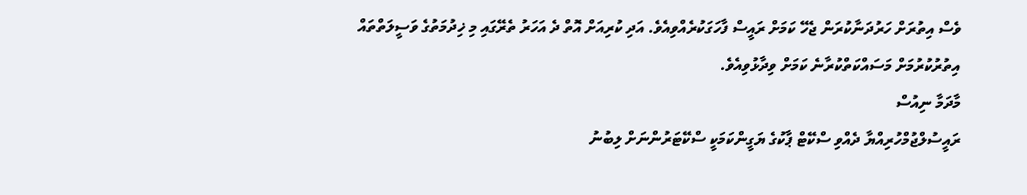ވެސް އިތުރަށް ހަރުދަނާކުރަން ޖެހޭ ކަމަށް ރައީސް ފާހަގަކުރެއްވިއެވެ. އަދި ކުރިއަށް އޮތް ދެ އަހަރު ތެރޭގައި މި ޚިދުމަތުގެ ވަސީލަތްތައް އިތުރުކުރުމަށް މަސައްކަތްކުރާނެ ކަމަށް ވިދާޅުވިއެވެ.
މާދަމާ ނިއުސް
ރައީސުލްޖުމްހުރިއްޔާ ދެއްވި ސްކޭޓް ޕާކުގެ ޔަގީންކަމަކީ ސްކޭޓަރުންނަށް ލިބުނު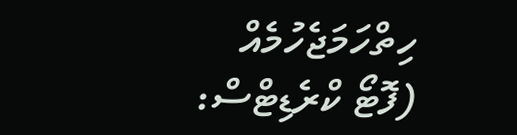ހިތްހަމަޖެހުމެއް
(ފޮޓޯ ކްރެޑިޓްސް: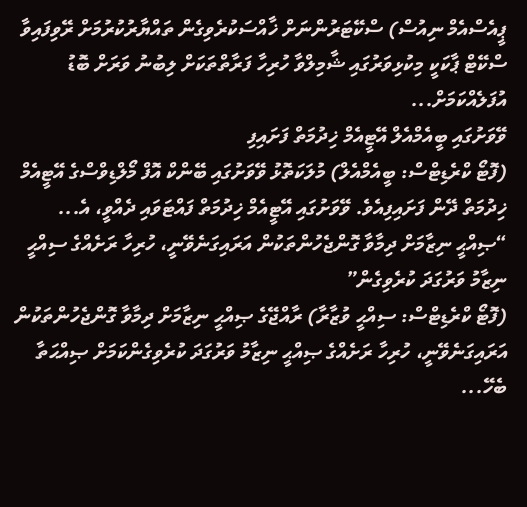ޕީއެސްއެމް ނިއުސް) ސްކޭޓަރުންނަށް ޚާއްސަކުރެވިގެން ތައްޔާރުކުރުމަށް ރޭވިފައިވާ ސްކޭޓް ޕާކަކީ މިކުޅިވަރުގައި ޝާމިލްވާ ހުރިހާ ފަރާތްތަކަށް ލިބުނު ވަރަށް ބޮޑު އުފަލެއްކަމަށް...
ވޭވަށުގައި ބީއެމްއެލް އޭޓީއެމް ޚިދުމަތް ފަށައިފި
(ފޮޓޯ ކްރެޑިޓްސް: ބީއެމްއެލް) މުލަކަތޮޅު ވޭވަށުގައި ބޭންކް އޮފް މޯލްޑިވްސްގެ އޭޓީއެމް ޚިދުމަތް ދޭން ފަށައިފިއެވެ. ވޭވަށުގައި އޭޓީއެމް ޚިދުމަތް ފައްޓަވައި ދެއްވީ، އެ...
“ޞިއްޙީ ނިޒާމަށް ދިމާވާ ގޮންޖެހުންތަކުން އަރައިގަނެވޭނީ، ހުރިހާ ރަށެއްގެ ސިއްޙީ ނިޒާމު ވަރުގަދަ ކުރެވިގެން”
(ފޮޓޯ ކްރެޑިޓްސް: ސިއްޙީ ވުޒާރާ) ރާއްޖޭގެ ޞިއްޙީ ނިޒާމަށް ދިމާވާ ގޮންޖެހުންތަކުން އަރައިގަނެވޭނީ، ހުރިހާ ރަށެއްގެ ޞިއްޙީ ނިޒާމު ވަރުގަދަ ކުރެވިގެންކަމަށް ޞިއްޙަތާ ބެހޭ...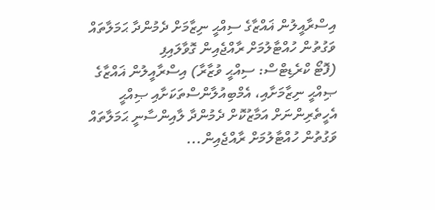އިސްރާއީލުން ޣައްޒާގެ ސިއްޙީ ނިޒާމަށް ދެމުންދާ ޙަމަލާތައް ވަގުތުން ހުއްޓާލުމަށް ރާއްޖެއިން ގޮވާލައިފި
(ފޮޓޯ ކްރެޑިޓްސް: ސިއްޙީ ވުޒާރާ) އިސްރާއީލުން ޣައްޒާގެ ޞިއްޙީ ނިޒާމަށާއި، އެމްބިއުލާންސްތަކަށާއި ޞިއްޙީ އެހީތެރިންނަށް އަމާޒުކޮށް ދެމުންދާ ލާއިންސާނީ ޙަމަލާތައް ވަގުތުން ހުއްޓާލުމަށް ރާއްޖެއިން...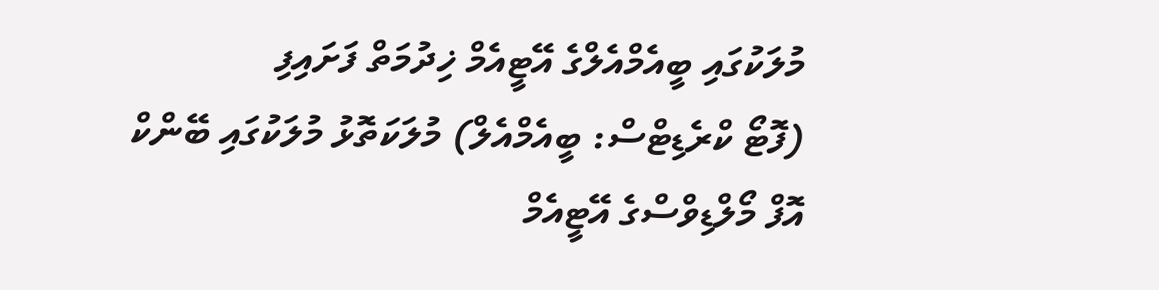މުލަކުގައި ބީއެމްއެލްގެ އޭޓީއެމް ޚިދުމަތް ފަށައިފި
(ފޮޓޯ ކްރެޑިޓްސް: ބީއެމްއެލް) މުލަކަތޮޅު މުލަކުގައި ބޭންކް އޮފް މޯލްޑިވްސްގެ އޭޓީއެމް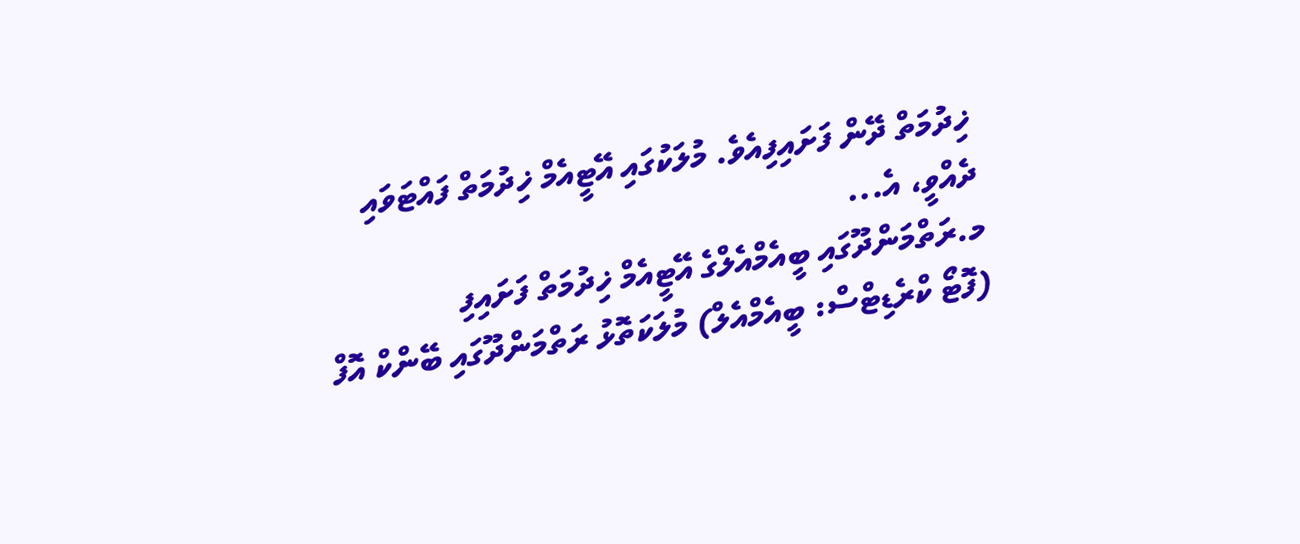ޚިދުމަތް ދޭން ފަށައިފިއެވެ. މުލަކުގައި އޭޓީއެމް ޚިދުމަތް ފައްޓަވައި ދެއްވީ، އެ...
މ.ރަތްމަންދޫގައި ބީއެމްއެލްގެ އޭޓީއެމް ޚިދުމަތް ފަށައިފި
(ފޮޓޯ ކްރެޑިޓްސް: ބީއެމްއެލް) މުލަކަތޮޅު ރަތްމަންދޫގައި ބޭންކް އޮފް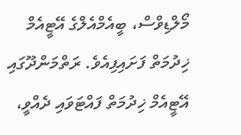މޯލްޑިވްސް، ބީއެމްއެލްގެ އޭޓީއެމް ޚިދުމަތް ފަށައިފިއެވެ. ރަތްމަންދޫގައި އޭޓީއެމް ޚިދުމަތް ފައްޓަވައި ދެއްވީ،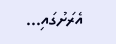އެރަށުގައި...